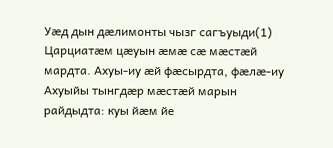Уæд дын дæлимонты чызг сагъуыди(1) Царциатæм цæуын æмæ сæ мæстæй мардта. Ахуы-иу æй фæсырдта, фæлæ-иу Ахуыйы тынгдæр мæстæй марын райдыдта: куы йæм йе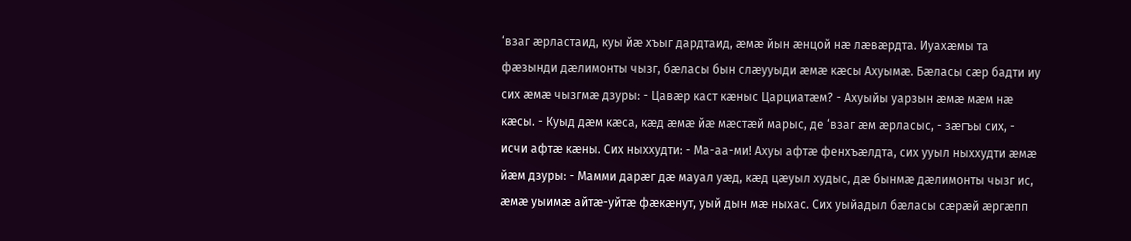‘взаг æрластаид, куы йæ хъыг дардтаид, æмæ йын æнцой нæ лæвæрдта. Иуахæмы та фæзынди дæлимонты чызг, бæласы бын слæууыди æмæ кæсы Ахуымæ. Бæласы сæр бадти иу сих æмæ чызгмæ дзуры: - Цавæр каст кæныс Царциатæм? - Ахуыйы уарзын æмæ мæм нæ кæсы. - Куыд дæм кæса, кæд æмæ йæ мæстæй марыс, де ‘взаг æм æрласыс, - зæгъы сих, - исчи афтæ кæны. Сих ныххудти: - Ма-аа-ми! Ахуы афтæ фенхъæлдта, сих ууыл ныххудти æмæ йæм дзуры: - Мамми дарæг дæ мауал уæд, кæд цæуыл худыс, дæ бынмæ дæлимонты чызг ис, æмæ уыимæ айтæ-уйтæ фæкæнут, уый дын мæ ныхас. Сих уыйадыл бæласы сæрæй æргæпп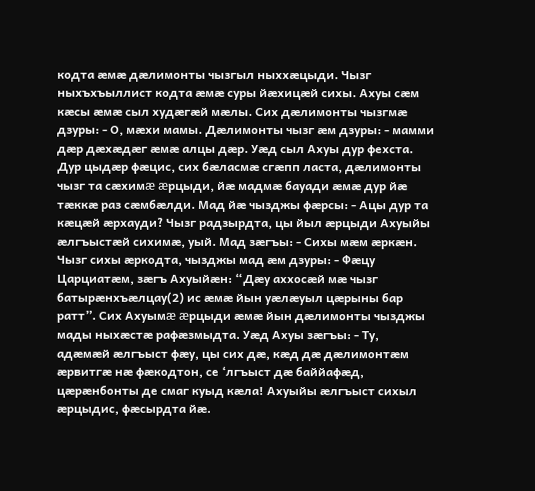кодта æмæ дæлимонты чызгыл ныххæцыди. Чызг ныхъхъыллист кодта æмæ суры йæхицæй сихы. Ахуы сæм кæсы æмæ сыл худæгæй мæлы. Сих дæлимонты чызгмæ дзуры: - О, мæхи мамы. Дæлимонты чызг æм дзуры: - мамми дæр дæхæдæг æмæ алцы дæр. Уæд сыл Ахуы дур фехста. Дур цыдæр фæцис, сих бæласмæ сгæпп ласта, дæлимонты чызг та сæхимæ æрцыди, йæ мадмæ бауади æмæ дур йæ тæккæ раз сæмбæлди. Мад йæ чызджы фæрсы: - Ацы дур та кæцæй æрхауди? Чызг радзырдта, цы йыл æрцыди Ахуыйы æлгъыстæй сихимæ, уый. Мад зæгъы: - Сихы мæм æркæн. Чызг сихы æркодта, чызджы мад æм дзуры: - Фæцу Царциатæм, зæгъ Ахуыйæн: “Дæу аххосæй мæ чызг батырæнхъæлцау(2) ис æмæ йын уæлæуыл цæрыны бар ратт”. Сих Ахуымæ æрцыди æмæ йын дæлимонты чызджы мады ныхæстæ рафæзмыдта. Уæд Ахуы зæгъы: - Ту, адæмæй æлгъыст фæу, цы сих дæ, кæд дæ дæлимонтæм æрвитгæ нæ фæкодтон, се ‘лгъыст дæ баййафæд, цæрæнбонты де смаг куыд кæла! Ахуыйы æлгъыст сихыл æрцыдис, фæсырдта йæ.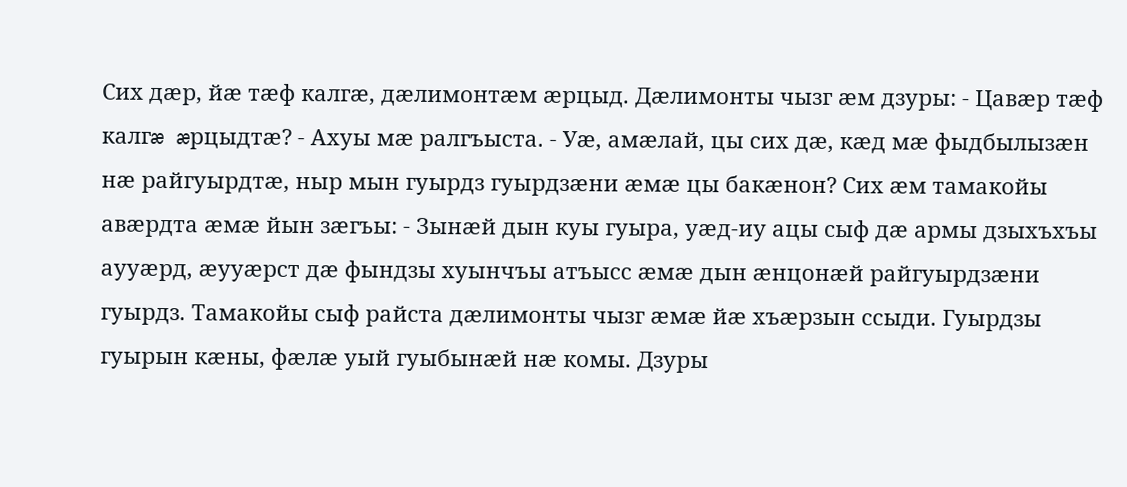Сих дæр, йæ тæф калгæ, дæлимонтæм æрцыд. Дæлимонты чызг æм дзуры: - Цавæр тæф калгæ æрцыдтæ? - Ахуы мæ ралгъыста. - Уæ, амæлай, цы сих дæ, кæд мæ фыдбылызæн нæ райгуырдтæ, ныр мын гуырдз гуырдзæни æмæ цы бакæнон? Сих æм тамакойы авæрдта æмæ йын зæгъы: - Зынæй дын куы гуыра, уæд-иу ацы сыф дæ армы дзыхъхъы аууæрд, æууæрст дæ фындзы хуынчъы атъысс æмæ дын æнцонæй райгуырдзæни гуырдз. Тамакойы сыф райста дæлимонты чызг æмæ йæ хъæрзын ссыди. Гуырдзы гуырын кæны, фæлæ уый гуыбынæй нæ комы. Дзуры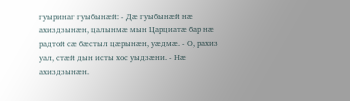гуыринаг гуыбынæй: - Дæ гуыбынæй нæ ахиздзынæн, цалынмæ мын Царциатæ бар нæ радтой сæ бæстыл цæрынæн, уæдмæ. - О, рахиз уал, стæй дын исты хос уыдзæни. - Нæ ахиздзынæн.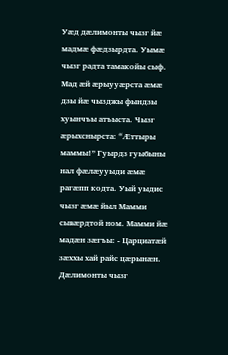Уæд дæлимонты чызг йæ мадмæ фæдзырдта. Уымæ чызг радта тамакойы сыф. Мад æй æрыууæрста æмæ дзы йæ чызджы фындзы хуынчъы атъыста. Чызг æрыхснырста: “Æттыры маммы!” Гуырдз гуыбыны нал фæлæууыди æмæ рагæпп кодта. Уый уыдис чызг æмæ йыл Мамми сывæрдтой ном. Мамми йæ мадæн зæгъы: - Царциатæй зæххы хай райс цæрынæн. Дæлимонты чызг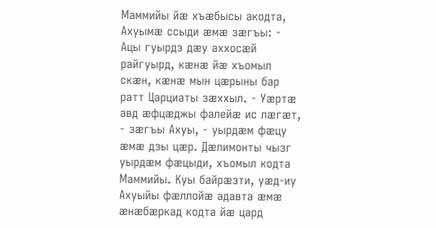Маммийы йæ хъæбысы акодта, Ахуымæ ссыди æмæ зæгъы: - Ацы гуырдз дæу аххосæй райгуырд, кæнæ йæ хъомыл скæн, кæнæ мын цæрыны бар ратт Царциаты зæххыл. - Уæртæ авд æфцæджы фалейæ ис лæгæт, - зæгъы Ахуы, - уырдæм фæцу æмæ дзы цæр. Дæлимонты чызг уырдæм фæцыди, хъомыл кодта Маммийы. Куы байрæзти, уæд-иу Ахуыйы фæллойæ адавта æмæ æнæбæркад кодта йæ цард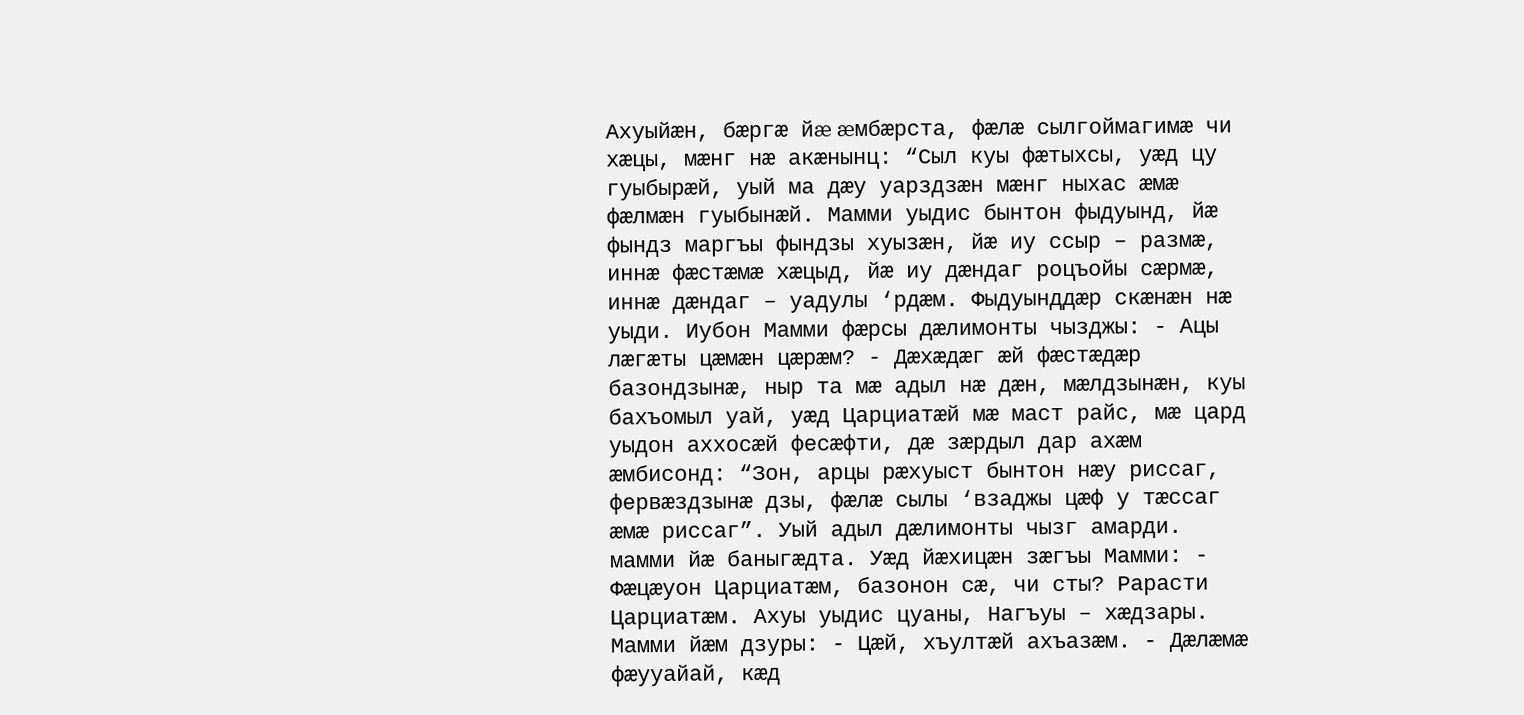Ахуыйæн, бæргæ йæ æмбæрста, фæлæ сылгоймагимæ чи хæцы, мæнг нæ акæнынц: “Сыл куы фæтыхсы, уæд цу гуыбырæй, уый ма дæу уарздзæн мæнг ныхас æмæ фæлмæн гуыбынæй. Мамми уыдис бынтон фыдуынд, йæ фындз маргъы фындзы хуызæн, йæ иу ссыр – размæ, иннæ фæстæмæ хæцыд, йæ иу дæндаг роцъойы сæрмæ, иннæ дæндаг – уадулы ‘рдæм. Фыдуынддæр скæнæн нæ уыди. Иубон Мамми фæрсы дæлимонты чызджы: - Ацы лæгæты цæмæн цæрæм? - Дæхæдæг æй фæстæдæр базондзынæ, ныр та мæ адыл нæ дæн, мæлдзынæн, куы бахъомыл уай, уæд Царциатæй мæ маст райс, мæ цард уыдон аххосæй фесæфти, дæ зæрдыл дар ахæм æмбисонд: “Зон, арцы рæхуыст бынтон нæу риссаг, фервæздзынæ дзы, фæлæ сылы ‘взаджы цæф у тæссаг æмæ риссаг”. Уый адыл дæлимонты чызг амарди. мамми йæ баныгæдта. Уæд йæхицæн зæгъы Мамми: - Фæцæуон Царциатæм, базонон сæ, чи сты? Рарасти Царциатæм. Ахуы уыдис цуаны, Нагъуы – хæдзары. Мамми йæм дзуры: - Цæй, хъултæй ахъазæм. - Дæлæмæ фæууайай, кæд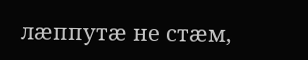лæппутæ не стæм,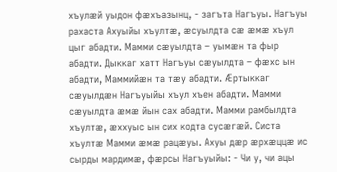хъулæй уыдон фæхъазынц, - загъта Нагъуы. Нагъуы рахаста Ахуыйы хъултæ, æсуылдта сæ æмæ хъул цыг абадти. Мамми сæуылдта – уымæн та фыр абадти. Дыккаг хатт Нагъуы сæуылдта – фæхс ын абадти, Маммийæн та тæу абадти. Æртыккаг сæуылдæн Нагъуыйы хъул хъен абадти. Мамми сæуылдта æмæ йын сах абадти. Мамми рамбылдта хъултæ, æххуыс ын сих кодта сусæгæй. Систа хъултæ Мамми æмæ рацæуы. Ахуы дæр æрхæццæ ис сырды мардимæ, фæрсы Нагъуыйы: - Чи у, чи ацы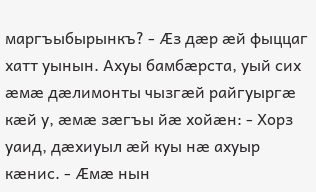маргъыбырынкъ? - Æз дæр æй фыццаг хатт уынын. Ахуы бамбæрста, уый сих æмæ дæлимонты чызгæй райгуыргæ кæй у, æмæ зæгъы йæ хойæн: - Хорз уаид, дæхиуыл æй куы нæ ахуыр кæнис. - Æмæ нын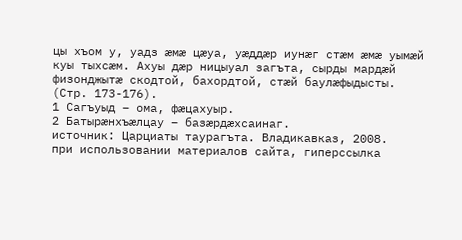цы хъом у, уадз æмæ цæуа, уæддæр иунæг стæм æмæ уымæй куы тыхсæм. Ахуы дæр ницыуал загъта, сырды мардæй физонджытæ скодтой, бахордтой, стæй баулæфыдысты. (Стр. 173-176).
1 Сагъуыд – ома, фæцахуыр.
2 Батырæнхъæлцау – базæрдæхсаинаг.
источник: Царциаты таурагъта. Владикавказ, 2008.
при использовании материалов сайта, гиперссылка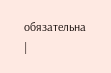обязательна |